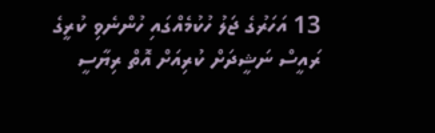13 އަހަރުގެ ޖަލު ހުކުމެއްގައި ހުންނެވި ކުރީގެ ރައީސް ނަޝީދަށް ކުރިއަށް އޮތް ރިޔާސީ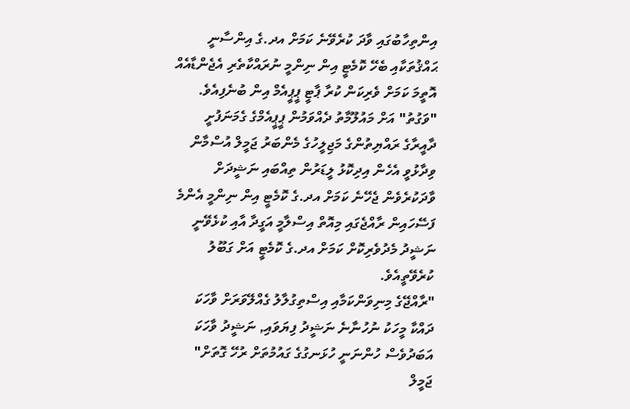އިންތިހާބުގައި ވާދަ ކުރެވޭނެ ކަމަށް އދ.ގެ އިންސާނީ ޙައްޤުތަކާއި ބެހޭ ކޮމެޓީ އިން ނިންމީ ނުރައްކާތެރި އެޖެންޑާއެއް އޮތީމަ ކަމަށް ވެރިކަން ކުރާ ޕާޓީ ޕީޕީއެމް އިން ބުނެފިއެވެ.
"ވަގުތު" އަށް މައުލޫމާތު ދެއްވަމުން ޕީޕީއެމްގެ ގެމަނަފުށީ ދާއީރާގެ ރައްޔިތުންގެ މަޖިލީހުގެ މެންބަރު ޖަމީލް އުސްމާން ވިދާޅުވީ އެހެން އިދިކޮޅު ލީޑަރުން ތިއްބައި ނަޝީދަށް ވާދަކުރެވެން ޖެހޭނެ ކަމަށް އދ.ގެ ކޮމެޓީ އިން ނިންމީ އެންމެ ފަސޭހައިން ރާއްޖެގައި މިއޮތް އިސްލާމީ އަގީދާ އާއި ކުޅެވޭނީ ނަޝީދު މެދުވެރިކޮށް ކަމަށް އދ.ގެ ކޮމެޓީ އަށް ގަބޫލު ކުރެވޭތީއެވެ.
"ރާއްޖޭގެ މިނިވަންކަމާއި އިސްތިގުލާލު ގެއްލޭވަރަށް ވާހަކަ ދައްކާ މީހަކު ނުހުނާނެ ނަޝީދު ފިޔަވައި, ނަޝީދު ވާހަކަ އަބަދުވެސް ހުންނަނީ ހުޅަނގުގެ ގައުމުތަށް ރުހޭ ގޮތަށް" ޖަމީލް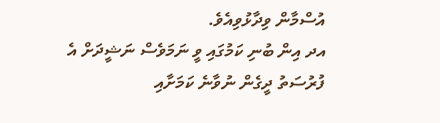އުސްމާން ވިދާޅުވިއެވެ.
އދ އިން ބުނި ކަމުގައި ވީ ނަމަވެސް ނަޝީދަށް އެ ފުރުސަތު ދީގެން ނުވާނެ ކަމަށާއި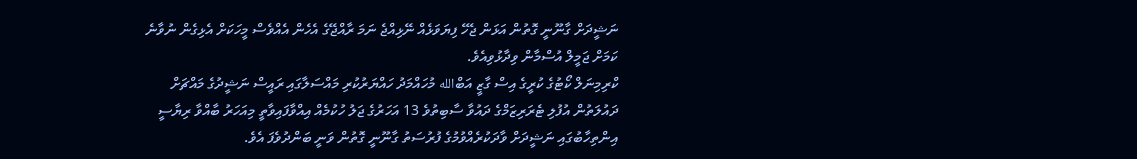ނަޝީދަށް ގާނޫނީ ގޮތުން އަޅަން ޖެހޭ ފިޔަވަޅެއް ނޭޅިއްޖެ ނަމަ ރާއްޖޭގެ އެހެން އެއްވެސް މީހަކަށް އެޅިގެން ނުވާނެ ކަމަށް ޖަމީލް އުސްމާން ވިދާޅުވިއެވެ.
ކްރިމިނަލް ކޯޓުގެ ކުރީގެ އިސް ގާޒީ އަބްالله މުހައްމަދު ހައްޔަރުކުރި މައްސަލާގައި ރައީސް ނަޝީދުގެ މައްޗަށް ދައުލަތުން އުފުލި ޓެރަރިޒަމްގެ ދައުވާ ސާބިތުވެ 13 އަހަރުގެ ޖަލު ހުކުމެއް އިއްވާފައިވާތީ މިއަހަރު ބާއްވާ ރިޔާސީ އިންތިހާބުގައި ނަޝީދަށް ވާދަކުރެއްވުމުގެ ފުރުސަތު ގާނޫނީ ގޮތުން ވަނީ ބަންދުވެފަ އެވެ.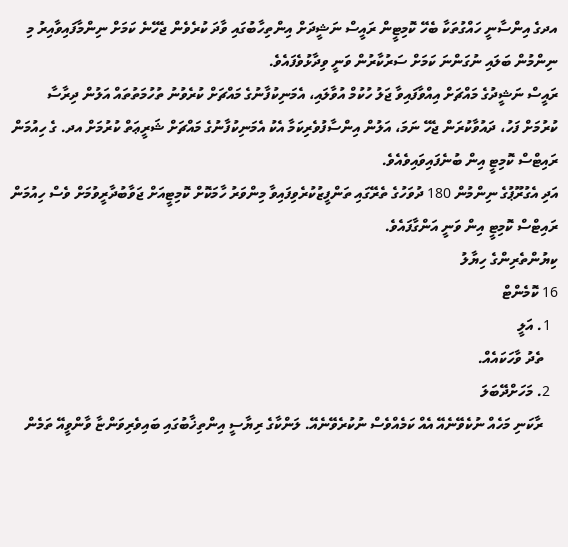އދގެ އިންސާނީ ހައްގުތަކާ ބެހޭ ކޮމިޓީން ރައީސް ނަޝީދަށް އިންތިހާބުގައި ވާދަ ކުރެވެން ޖެހޭނެ ކަމަށް ނިންމާފައިވާއިރު މި ނިންމުން ބަލައި ނުގަންނަ ކަމަށް ސަރުކާރުން ވަނީ ވިދާޅުވެފައެވެ.
ރައީސް ނަޝީދުގެ މައްޗަށް އިއްވާފައިވާ ޖަލު ހުކުމް އުވާލައި، އެމަނިކުފާނުގެ މައްޗަށް ކުރެވުނު ތުހުމަތުތައް އަލުން ދިރާސާ ކުރުމަށް ފަހު، ދައުވާކުރަން ޖެހޭ ނަމަ، އަލުން އިންސާފުވެރިކަމާ އެކު އެމަނިކުފާނުގެ މައްޗަށް ޝަރީޢަތް ކުރުމަށް އދ. ގެ ހިއުމަން ރައިޓްސް ކޮމިޓީ އިން ބުނެފައިވައިވެއެވެ.
އަދި އެގުރޫޕުގެ ނިންމުން 180 ދުވަހުގެ ތެރޭގައި ތަންފީޒުކުރެވިފައިވާ މިންވަރު ހާމަކޮށް ކޮމިޓީއަށް ޖަވާބުދާރީވުމަށް ވެސް ހިއުމަން ރައިޓްސް ކޮމިޓީ އިން ވަނީ އަންގާފައެވެ.
ކިޔުންތެރިންގެ ހިޔާލު
16 ކޮމެންޓް
  1. އަލީ
    ތެދު ވާހަކައެއް.
  2. މަހަށްދޭބަލަ
    ރާކަނި މަހެއް ނުކެވޭނެއޭ އެއް ކަމެއްވެސް ނުކުރެވޭނެއޭ. ލަންކާގެ ރިޔާސީ އިންތިޚާބުގައި ބައިވެރިވަންޏާ ވާންވީއޭ ތަމެން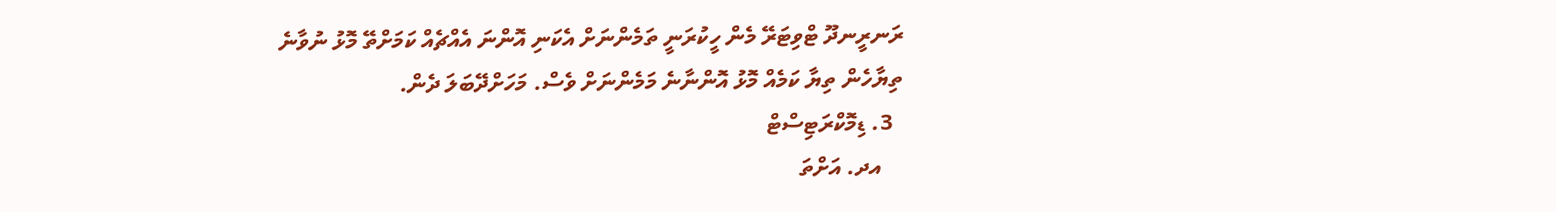ރަނރީނދޫ ޓްވިޓަރޭ މެން ހީކުރަނީ ތަމެންނަށް އެކަނި އޮންނަ އެއްޗެއް ކަމަށްތޭ މޮޅު ނުވާނެ ތިޔާހެން ތިޔާ ކަމެއް މޮޅު އޮންނާނެ މަމެންނަށް ވެސް. މަހަށްދޭބަލަ ދެން.
  3. ޑިމޮކްރަޓިސްޓް
    އދ. އަށްތަ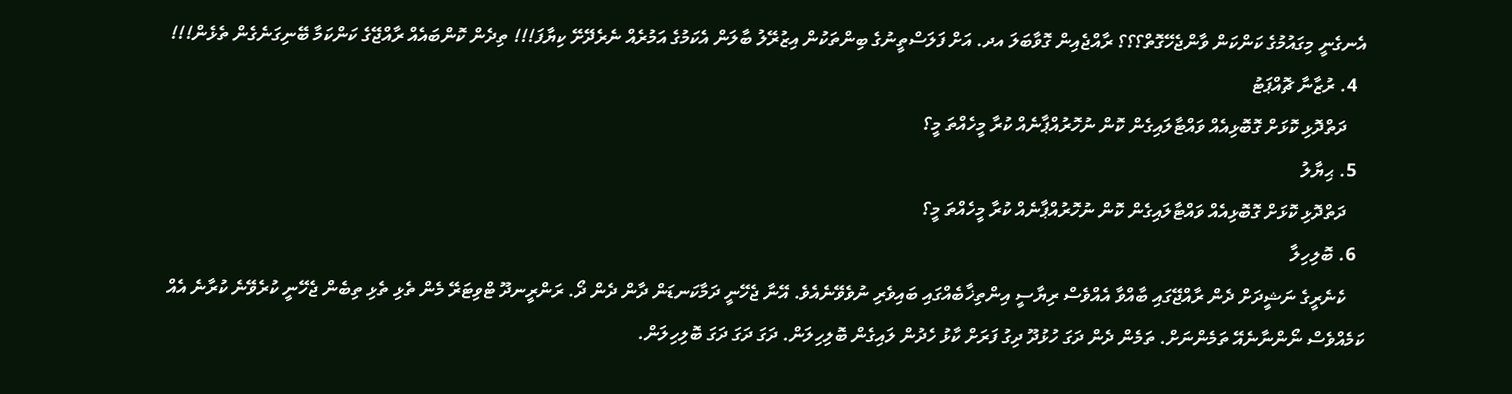އެނގެނީ މިގައުމުގެ ކަންކަން ވާންޖެހޭގޮތް؟؟؟ ރާއްޖެއިން ގޮވާބަލަ އދ. އަށް ފަލަސްތީނުގެ ބިންތަކުން އިޒުރޭލު ބާލަން އެކަމުގެ އަމުރެއް ނެރެދޭށޭ ކިޔާފަ!!! ތިދެން ކޮންބައެއް ރާއްޖޭގެ ކަންކަމާ ބޭނިގަނެގެން ތެޅެން!!!
  4. ރުޒާނާ ޗޮއްޕަޓު
    ދަތްދޮޅި ކޮޅަށް ގޮބޮޅިއެއް ވައްޓާލައިގެން ކޮން ނުހޮރުއްޕާނެއް ކުރާ މީހެއްތަ މީ؟
  5. ޙިޔާލު
    ދަތްދޮޅި ކޮޅަށް ގޮބޮޅިއެއް ވައްޓާލައިގެން ކޮން ނުހޮރުއްޕާނެއް ކުރާ މީހެއްތަ މީ؟
  6. ބޮލިހިލާ
    ކެނެރީގެ ނަޝީދަށް ދެން ރާއްޖޭގައި ބާއްވާ އެއްވެސް ރިޔާސީ އިންތިޚާބެއްގައި ބައިވެރި ނުވެވޭނެއެވެ. އޭނާ ޖެހޭނީ ދަމާކަނޑަން ދާން ދެން ދޯ. ރަންރީނދޫ ޓްވިޓަރޭ މެން ތެޅި ތެޅި ތިބެން ޖެހޭނީ ކުރެވޭނެ ކުރާނެ އެއް ކަމެއްވެސް ނޯންނާނެއޭ ތަމެންނަށް. ތަމެން ދެން ދަގަ ހުޅުދޫ ދިގު ފަރަށް ކާޅު ހެދުން ލައިގެން ބޮލިހިލަން. ދަގަ ދަގަ ދަގަ ބޮލިހިލަން.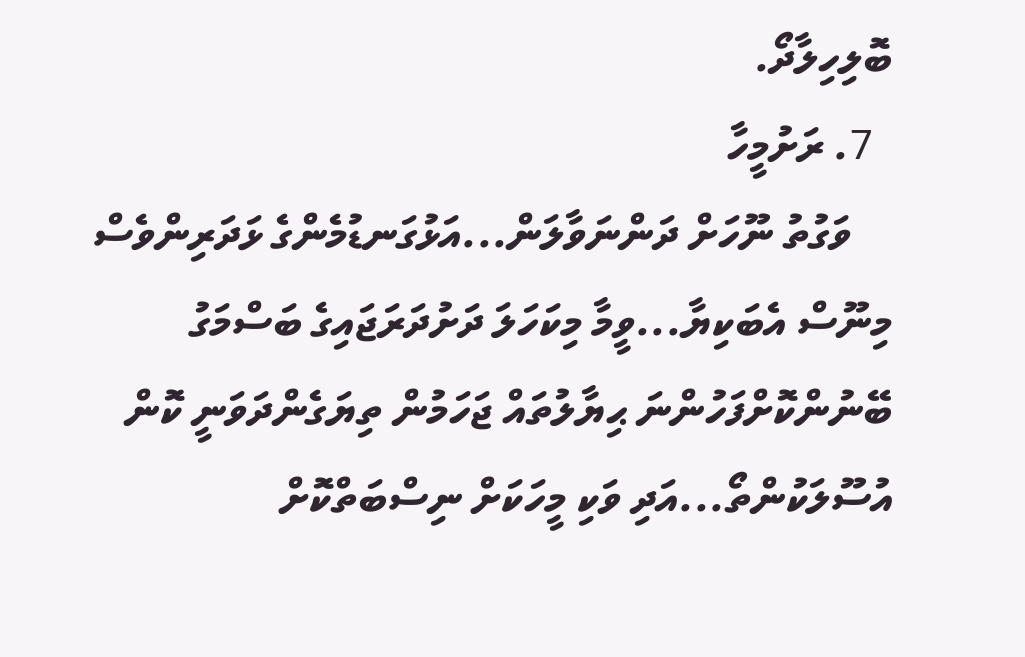ބޮލިހިލާދޯ.
  7. ރަށުމީހާ
    ވަގުތު ނޫހަށް ދަންނަވާލަން...އަޅުގަނޑުމެންގެ ޅަދަރިންވެސް މިނޫސް އެބަކިޔާ...ވީމާ މިކަހަލަ ދަށުދަރަޖައިގެ ބަސްމަގު ބޭނުންކޮށްފަހުންނަ ޙިޔާލުތައް ޖަހަމުން ތިޔަގެންދަވަނީ ކޮން އުސޫލަކުންތޯ...އަދި ވަކި މީހަކަށް ނިސްބަތްކޮށް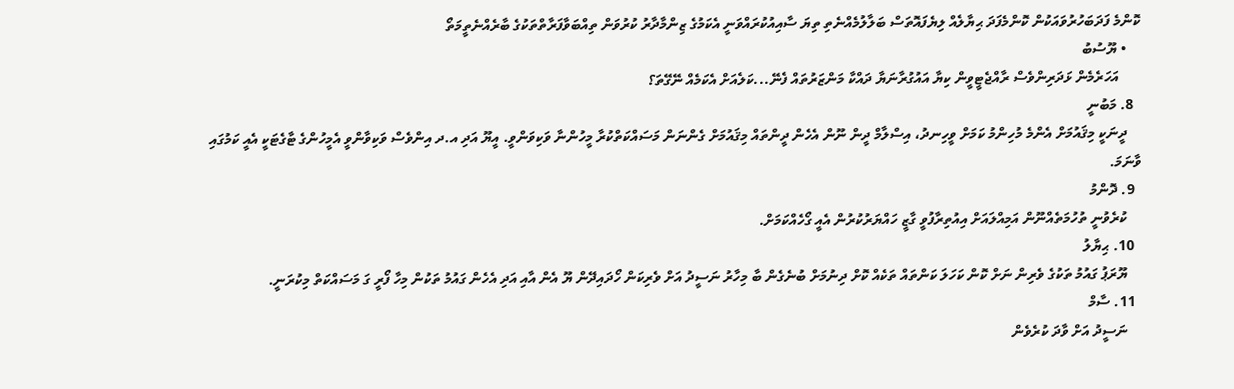ކޮންމެ ފަދަބަހުރުވައަކުން ކޮންމެފަދަ ޙިޔާލެއް ލިޔެފައޮތަސް ބަލާލުމެއްނެތި ތިޔަ ސާއިއުކުރައްވަނީ އެކަމުގެ ޒިންމާދާރު ކުރުވަން ތިއްބަވާފަރާތްތަކުގެ ބާރެއްނެތީމަތޯ
    • ޔޫސުބު
      އަހަރެމެން ޅަދަރިންވެސް ރާއްޖެޓީވީން ކިޔާ އައުގުރާނަޔާ ދައްކާ މަންޒަރުތައް ފެނޭ...ކަލެއަށް އެކަމެއް ނޭގޭތަ؟
  8. މަބުނީ
    ދީނަކީ މިޤައުމަށް އެންމެ މުހިންމު ކަމަށް ވީހިނދު، އިސްލާމް ދީން ނޫން އެހެން ދީންތައް މިޤައުމަށް ގެންނަން މަސައްކަތްކުރާ މީހުންނާ ވަކިވަންވީ. އީޔޫ އަދި އ.ދ އިންވެސް ވަކިވާންވީ އެމީހުންގެ ޓާގެޓަކީ އެއީ ކަމުގައި ވާނަމަ.
  9. ދޮންމު
    ކުރެވުނީ ތުހުމަތެއްނޫން އަމިއްލައަށް އިއުތިރާފުވީ ގާޒީ ހައްޔަރުކުރުން އެއީ ގޯހެއްކަމަށް.
  10. ޙިޔާލު
    ޔޫރަޕު ގައުމު ތަކުގެ ވެރިން ނަށް ކޮން ކަހަލަ ކަންތައް ތަކެއް ކޮށް ދިނުމަށް ބުނެގެން ބާ މިހާރު ނަސީދު އަށް ވެރިކަން ހޯދައިދޭން ޔޫ އެން އާއި އަދި އެހެން ގައުމު ތަކުން މިހާ ފޯރީ ގަ މަސައްކަތް މިކުރަނީ.
  11. ސާމް
    ނަސީދު އަށް ވާދަ ކުރެވެން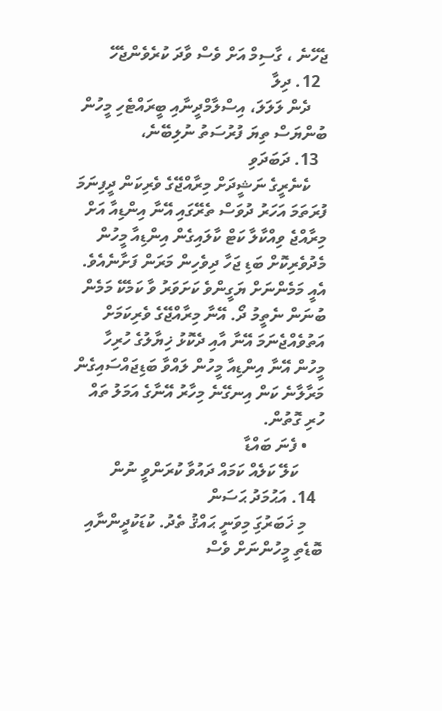ޖެހޭނެ ، ގާސިމް އަށް ވެސް ވާދަ ކުރެވެންޖެހޭ
  12. ދިލާ
    ދެން ލަލަލަ، އިސްލާމްދީނާއި ބީރައްޓެހި މީހުން ބުންޔަސް ތިޔަ ފުރުސަތު ނުލިބޭނެ،
  13. ދަބަދަވި
    ކެނެރީގެ ނަޝީދަށް މިރާއްޖޭގެ ވެރިކަން ދީފިނަމަ ފުރަތަމަ އަހަރު ދުވަސް ތެރޭގައި އޭނާ އިންޑިއާ އަށް މިރާއްޖެ ވިއްކާލާ ކަޓް ކާލައިގެން އިންޑިއާ މީހުން މެދުވެރިކޮށް ބަޑި ޖަހާ ދިވެހިން މަރަން ފަށާނެއެވެ. އެއީ މަމެންނަށް ޔަގީންވެ ކަށަވަރު ވާ ކަމެކޭ މަމެން ބުނަން ނެތީމު ދޯ. އޭނާ މިރާއްޖޭގެ ވެރިކަމަށް އަތުވެއްޖެނަމަ އޭނާ އާއި ދެކޮޅު ޚިޔާލުގެ ހުރިހާ މީހުން އޭނާ އިންޑިއާ މީހުން ލައްވާ ބަޑިޖައްސައިގެން މަރާލާނެ ކަން އިނގޭނެ މިހާރު އޭނާގެ އަމަލު ތައް ހުރި ގޮތުން.
    • ފެނަ ބައްޑާ
      ކަލޭ ކަލެއް ކަމައް ދައުވާ ކުރަންވީ ނުން
  14. އަޙުމަދު ޙަސަން
    މި ޚަބަރުގަި މިވަނީ ޙައްޤު ތެދު. ކުޑަކުދީންނާއި ބޮޑެތި މީހުންނަށް ވެސް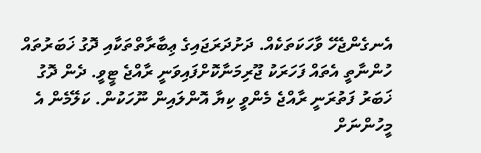އެނގެންޖެހޭ ވާހަކަތަކެއް. ދަށުދަރަޖައިގެ ޢިބާރާތްތަކާއި ދޮގު ޚަބަރުތައް ހުންނާތީ އެތައް ފަހަރަކު ޖޫރިމަނާކޮށްފައިވަނީ ރާއްޖެ ޓީވީ. ދެން ދޮގު ޚަބަރު ފަތުރަނީ ރާއްޖެ މެންވީ ކިޔާ އޮންލައިން ނޫހަކުން. ކަލޭމެން އެ މީހުންނަށް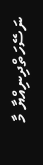ނަސޭހަތްދިނިއްޔާ މާ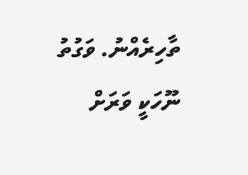ތާހިރެއްނު. ވަގުތު ނޫހަކީ ވަރަށް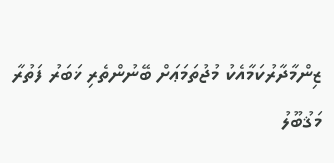ޒިންމާދާރުކަމާއެކު މުޖުތަމަޢަށް ބޭނުންތެރި ޚަބަރު ފަތުރާ މަޤުބޫލު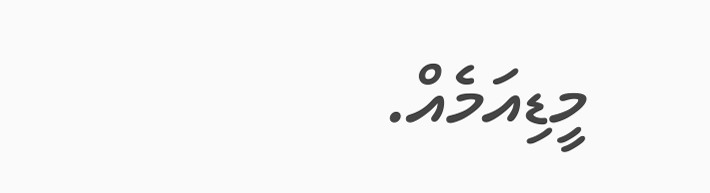މީޑިއަމެއް.